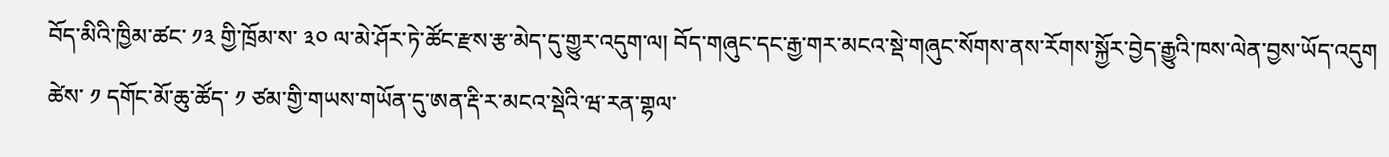བོད་མིའི་ཁྱིམ་ཚང་ ༡༣ གྱི་ཁྲོམ་ས་ ༣༠ ལ་མེ་ཤོར་ཏེ་ཚོང་རྫས་རྩ་མེད་དུ་གྱུར་འདུག་ལ། བོད་གཞུང་དང་རྒྱ་གར་མངའ་སྡེ་གཞུང་སོགས་ནས་རོགས་སྐྱོར་བྱེད་རྒྱུའི་ཁས་ལེན་བྱས་ཡོད་འདུག
ཚེས་ ༡ དགོང་མོ་ཆུ་ཚོད་ ༡ ཙམ་གྱི་གཡས་གཡོན་དུ་ཨན་རྡི་ར་མངའ་སྡེའི་ཝ་རན་གྷལ་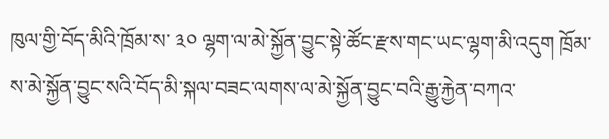ཁུལ་གྱི་བོད་མིའི་ཁྲོམ་ས་ ༣༠ ལྷག་ལ་མེ་སྐྱོན་བྱུང་སྟེ་ཚོང་རྫས་གང་ཡང་ལྷག་མི་འདུག ཁྲོམ་ས་མེ་སྐྱོན་བྱུང་སའི་བོད་མི་སྐལ་བཟང་ལགས་ལ་མེ་སྐྱོན་བྱུང་བའི་རྒྱུ་རྐྱེན་བཀའ་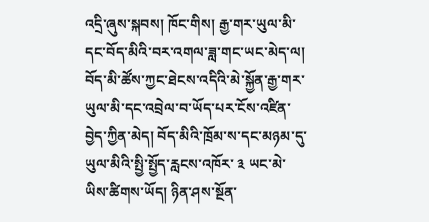འདྲི་ཞུས་སྐབས། ཁོང་གིས། རྒྱ་གར་ཡུལ་མི་དང་བོད་མིའི་བར་འགལ་ཟླ་གང་ཡང་མེད་ལ། བོད་མི་ཚོས་ཀྱང་ཐེངས་འདིའི་མེ་སྐྱོན་རྒྱ་གར་ཡུལ་མི་དང་འབྲེལ་བ་ཡོད་པར་ངོས་འཛིན་བྱེད་ཀྱིན་མེད། བོད་མིའི་ཁྲོམ་ས་དང་མཉམ་དུ་ཡུལ་མིའི་སྤྱི་སྤྱོད་རླངས་འཁོར་ ༣ ཡང་མེ་ཡིས་ཚིགས་ཡོད། ཉིན་ཤས་སྔོན་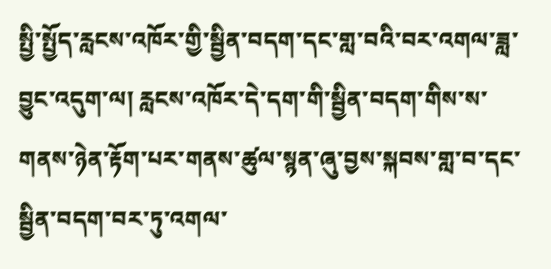སྤྱི་སྤྱོད་རླངས་འཁོར་གྱི་སྦྱིན་བདག་དང་གླ་བའི་བར་འགལ་ཟླ་བྱུང་འདུག་ལ། རླངས་འཁོར་དེ་དག་གི་སྦྱིན་བདག་གིས་ས་གནས་ཉེན་རྟོག་པར་གནས་ཚུལ་སྙན་ཞུ་བྱས་སྐབས་གླ་བ་དང་སྦྱིན་བདག་བར་ཏུ་འགལ་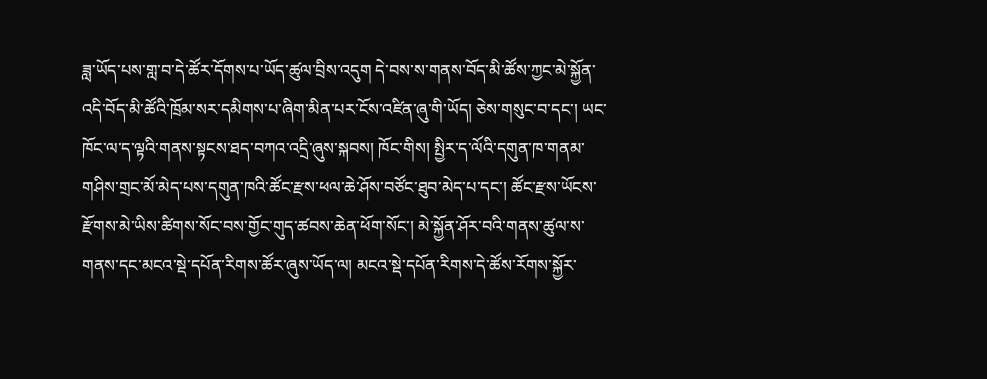ཟླ་ཡོད་པས་གླ་བ་དེ་ཚོར་དོགས་པ་ཡོད་ཚུལ་བྲིས་འདུག དེ་བས་ས་གནས་བོད་མི་ཚོས་ཀྱང་མེ་སྐྱོན་འདི་བོད་མི་ཚོའི་ཁྲོམ་སར་དམིགས་པ་ཞིག་མིན་པར་ངོས་འཛིན་ཞུ་གི་ཡོད། ཅེས་གསུང་བ་དང་། ཡང་ཁོང་ལ་ད་ལྟའི་གནས་སྟངས་ཐད་བཀའ་འདྲི་ཞུས་སྐབས། ཁོང་གིས། སྤྱིར་ད་ལོའི་དགུན་ཁ་གནམ་གཤིས་གྲང་མོ་མེད་པས་དགུན་ཁའི་ཚོང་རྫས་ཕལ་ཆེ་ཤོས་བཙོང་ཐུབ་མེད་པ་དང་། ཚོང་རྫས་ཡོངས་རྫོགས་མེ་ཡིས་ཚིགས་སོང་བས་གྱོང་གུད་ཚབས་ཆེན་ཕོག་སོང་། མེ་སྐྱོན་ཤོར་བའི་གནས་ཚུལ་ས་གནས་དང་མངའ་སྡེ་དཔོན་རིགས་ཚོར་ཞུས་ཡོད་ལ། མངའ་སྡེ་དཔོན་རིགས་དེ་ཚོས་རོགས་སྐྱོར་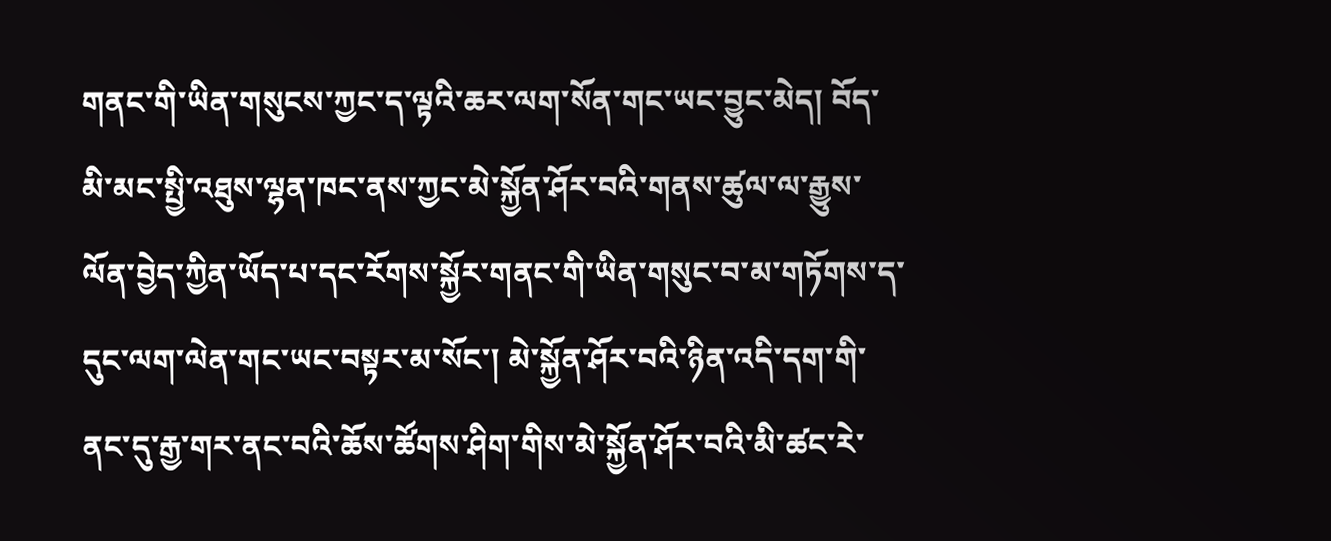གནང་གི་ཡིན་གསུངས་ཀྱང་ད་ལྟའི་ཆར་ལག་སོན་གང་ཡང་བྱུང་མེད། བོད་མི་མང་སྤྱི་འཐུས་ལྷན་ཁང་ནས་ཀྱང་མེ་སྐྱོན་ཤོར་བའི་གནས་ཚུལ་ལ་རྒྱུས་ལོན་བྱེད་ཀྱིན་ཡོད་པ་དང་རོགས་སྐྱོར་གནང་གི་ཡིན་གསུང་བ་མ་གཏོགས་ད་དུང་ལག་ལེན་གང་ཡང་བསྟར་མ་སོང་། མེ་སྐྱོན་ཤོར་བའི་ཉིན་འདི་དག་གི་ནང་དུ་རྒྱ་གར་ནང་བའི་ཆོས་ཚོགས་ཤིག་གིས་མེ་སྐྱོན་ཤོར་བའི་མི་ཚང་རེ་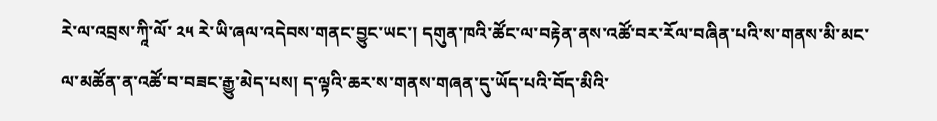རེ་ལ་འབྲས་ཀཱི་ལོ་ ༢༥ རེ་ཡི་ཞལ་འདེབས་གནང་བྱུང་ཡང་། དགུན་ཁའི་ཚོང་ལ་བརྟེན་ནས་འཚོ་བར་རོལ་བཞིན་པའི་ས་གནས་མི་མང་ལ་མཚོན་ན་འཚོ་བ་བཟང་རྒྱུ་མེད་པས། ད་ལྟའི་ཆར་ས་གནས་གཞན་དུ་ཡོད་པའི་བོད་མིའི་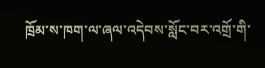ཁྲོམ་ས་ཁག་ལ་ཞལ་འདེབས་སློང་བར་འགྲོ་གི་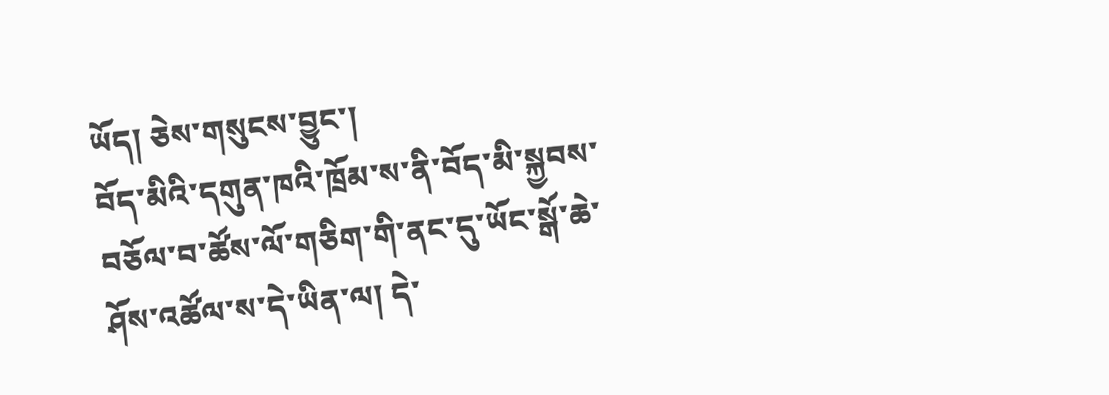ཡོད། ཅེས་གསུངས་བྱུང་།
བོད་མིའི་དགུན་ཁའི་ཁྲོམ་ས་ནི་བོད་མི་སྐྱབས་བཅོལ་བ་ཚོས་ལོ་གཅིག་གི་ནང་དུ་ཡོང་སྒོ་ཆེ་ཤོས་འཚོལ་ས་དེ་ཡིན་ལ། དེ་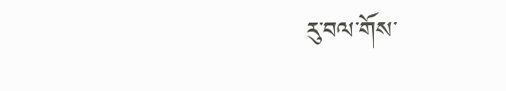རུ་བལ་གོས་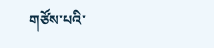གཙོས་པའི་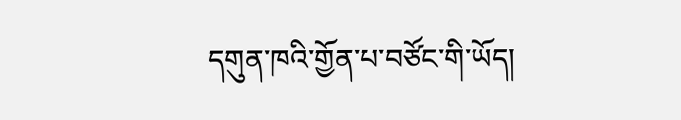དགུན་ཁའི་གྱོན་པ་བཙོང་གི་ཡོད།